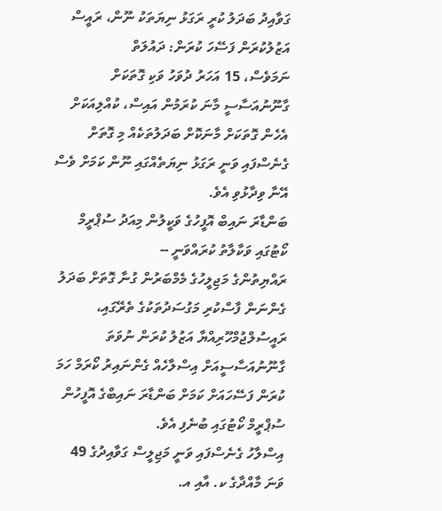ގަވާއިދު ބަދަލު ކުރީ ރަގަޅު ނިޔަތަކު ނޫން، ރައީސް އަޒުލުކުރަން ފަސޭހަ ކުރަން: ދައުލަތް
ނަމަވެސް، 15 އަހަރު ދުވަހު ވަކި ގޮތަކަށް ގާނޫނުއަސާސީ މާނަ ކުރަމުން އައިސް، ކުއްލިއަކަށް އެހެން ގޮތަކަށް މާނަކޮށް ބަދަލުތަކެއް މި ގޮތަށް ގެނެސްފައި ވަނީ ރަގަޅު ނިޔަތެއްގައި ނޫން ކަމަށް ވެސް އޭނާ ވިދާޅުވި އެވެ.
ބަންޑާރަ ނައިބް އޮފީހުގެ ވަކީލުން މިއަދު ސުޕްރީމް ކޯޓުގައި ވަކާލާތު ކުރައްވަނީ --
ރައްޔިތުންގެ މަޖިލީހުގެ މެމްބަރުން ގުނާ ގޮތަށް ބަދަލު ގެންނަން ފާސްކުރި މަގުސަދުތަކުގެ ތެރޭގައި، ރައީސުލްޖުމްހޫރިއްޔާ އަޒުލު ކުރަން ނުވަތަ ގާނޫނުއަސާސީއަށް އިސްލާހެއް ގެންނައިރު ކޯރަމް ހަމަ ކުރަން ފަސޭހައަށް ކަމަށް ބަންޑާރަ ނައިބްގެ އޮފީހުން ސުޕްރީމް ކޯޓުގައި ބުނެފި އެވެ.
އިސްލާހު ގެނެސްފައި ވަނީ މަޖިލީސް ގަވާއިދުގެ 49 ވަނަ މާއްދާގެ ކ. އާއި އ.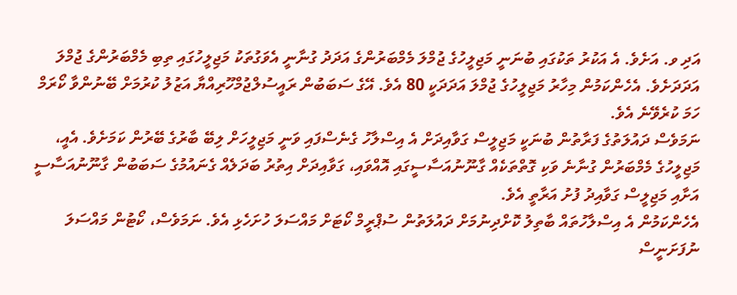އަދި ވ. އަށެވެ. އެ އަކުރު ތަކުގައި ބުނަނީ މަޖިލީހުގެ ޖުމްލަ މެމްބަރުންގެ އަދަދު ގުނާނީ އެވަގުތަކު މަޖިލީހުގައި ތިބި މެމްބަރުންގެ ޖުމްލަ އަދަދަށެވެ. އެހެންކަމުން މިހާރު މަޖިލީހުގެ ޖުމްލަ އަދަދަކީ 80 އެވެ. އޭގެ ސަބަބުން ރައީސުލްޖުމްހޫރިއްޔާ އަޒުލު ކުރުމަށް ބޭނުންވާ ކޯރަމް ހަމަ ކުރެވޭނެ އެވެ.
ނަމަވެސް ދައުލަތުގެ ފަރާތުން ބުނަކީ މަޖިލީސް ގަވާއިދަށް އެ އިސްލާހު ގެނެސްފައި ވަނީ މަޖިލީހަށް ލިބޭ ބާރުގެ ބޭރުން ކަމަށެވެ. އެއީ، މަޖިލީހުގެ މެމްބަރުން ގުނާނެ ވަކި ގޮތްތަކެއް ގާނޫނުއަސާސީގައި އޮއްވައި، ގަވާއިދަށް އިތުރު ބަދަލެއް ގެނައުމުގެ ސަބަބުން ގާނޫނުއަސާސީ އަށާއި މަޖިލީސް ގަވާއިދު ފުށު އަރާތީ އެވެ.
އެހެންކަމުން އެ އިސްލާހުތައް ބާތިލު ކޮށްދިނުމަށް ދައުލަތުން ސުޕްރީމް ކޯޓަށް މައްސަލަ ހުށަހެޅި އެވެ. ނަމަވެސް، ކޯޓުން މައްސަލަ ނުފަށަނީސް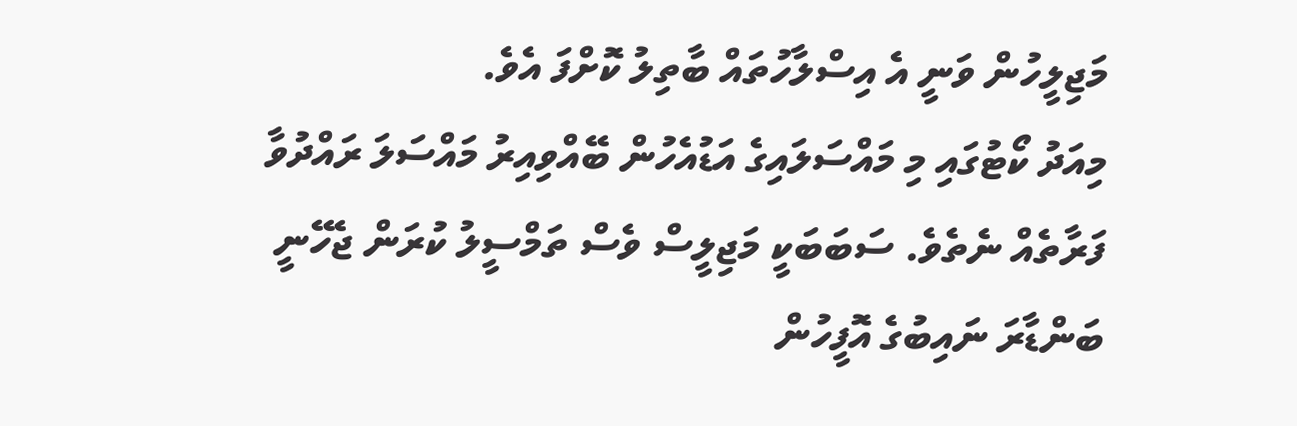މަޖިލީހުން ވަނީ އެ އިސްލާހުތައް ބާތިލު ކޮށްފަ އެވެ.
މިއަދު ކޯޓުގައި މި މައްސަލައިގެ އަޑުއެހުން ބޭއްވިއިރު މައްސަލަ ރައްދުވާ ފަރާތެއް ނެތެވެ. ސަބަބަކީ މަޖިލީސް ވެސް ތަމްސީލު ކުރަން ޖެހޭނީ ބަންޑާރަ ނައިބުގެ އޮފީހުން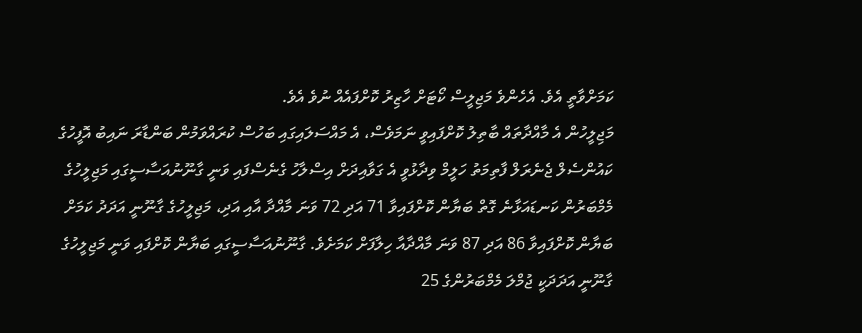ކަމަށްވާތީ އެވެ. އެހެންވެ މަޖިލީސް ކޯޓަށް ހާޒިރު ކޮށްފައެއް ނުވެ އެވެ.
މަޖިލީހުން އެ މާއްދާތައް ބާތިލު ކޮށްފައިވީ ނަމަވެސް، އެ މައްސަލައިގައި ބަހުސް ކުރައްވަމުން ބަންޑާރަ ނައިބު އޮފީހުގެ ކައުންސެލް ޖެނެރަލް ފާތިމަތު ހަލީމް ވިދާޅުވީ އެ ގަވާއިދަށް އިސްލާހު ގެނެސްފައި ވަނީ ގާނޫނުއަސާސީގައި މަޖިލީހުގެ މެމްބަރުން ކަނޑައަޅާނެ ގޮތް ބަޔާން ކޮށްފައިވާ 71 އަދި 72 ވަނަ މާއްދާ އާއި އަދި، މަޖިލީހުގެ ގާނޫނީ އަދަދު ކަމަށް ބަޔާން ކޮށްފައިވާ 86 އަދި 87 ވަނަ މާއްދާއާ ހިލާފަށް ކަމަށެވެ. ގާނޫނުއަސާސީގައި ބަޔާން ކޮށްފައި ވަނީ މަޖިލީހުގެ ގާނޫނީ އަދަދަކީ ޖުމްލަ މެމްބަރުންގެ 25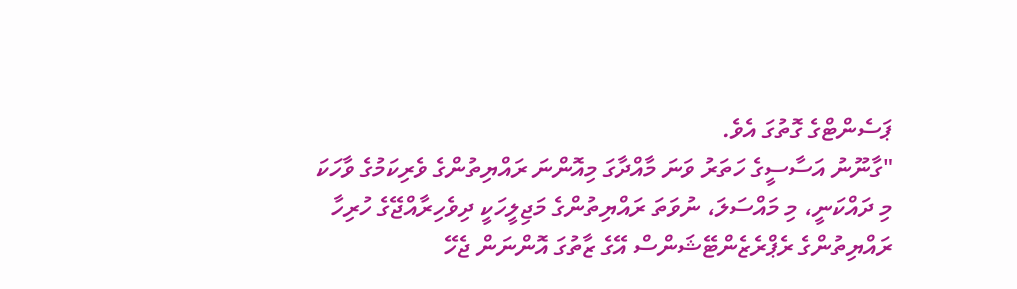ޕަސެންޓްގެ ގޮތުގަ އެވެ.
"ގާނޫނު އަސާސީގެ ހަތަރު ވަނަ މާއްދާގަ މިއޮންނަ ރައްޔިތުންގެ ވެރިކަމުގެ ވާހަކަ މި ދައްކަނީ، މި މައްސަލަ، ނުވަތަ ރައްޔިތުންގެ މަޖިލީހަކީ ދިވެހިރާއްޖޭގެ ހުރިހާ ރައްޔިތުންގެ ރެޕްރެޒެންޓޭޝަންސް އޭގެ ޒާތުގަ އޮންނަން ޖެހޭ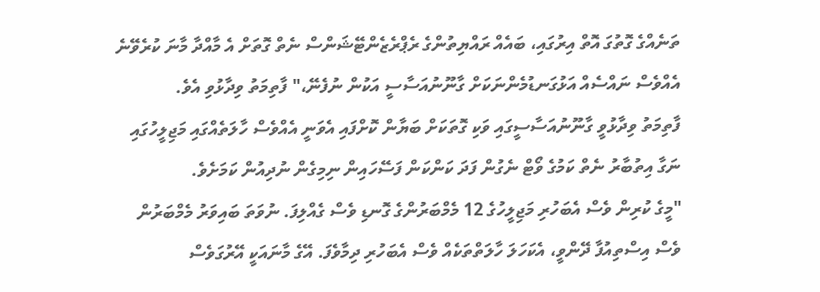ތަނެއްގެ ގޮތުގަ އޮތް އިރުގައި، ބައެއް ރައްޔިތުންގެ ރެޕްރެޒެންޓޭޝަންސް ނެތް ގޮތަށް އެ މާއްދާ މާނަ ކުރެވޭނެ އެއްވެސް ނައްސެއް އަޅުގަނޑުމެންނަކަށް ގާނޫނުއަސާސީ އަކުން ނުފެނޭ،" ފާތިމަތު ވިދާޅުވި އެވެ.
ފާތިމަތު ވިދާޅުވީ ގާނޫނުއަސާސީގައި ވަކި ގޮތަކަށް ބަޔާން ކޮށްފައި އެވަނީ އެއްވެސް ހާލަތެއްގައި މަޖިލީހުގައި ނަގާ އިތުބާރު ނެތް ކަމުގެ ވޯޓް ނެގުން ފަދަ ކަންކަން ފަސޭހައިން ނިމިގެން ނުދިއުން ކަމަށެވެ.
"މީގެ ކުރިން ވެސް އެބަހުރި މަޖިލީހުގެ 12 މެމްބަރުންގެ ގޮނޑި ވެސް ގެއްލިފަ. ނުވަތަ ބައިވަރު މެމްބަރުން ވެސް އިސްތިއުފާ ދޭންވީ، އެކަހަލަ ހާލަތްތަކެއް ވެސް އެބަހުރި ދިމާވެފަ. އޭގެ މާނައަކީ އޭރުގަވެސް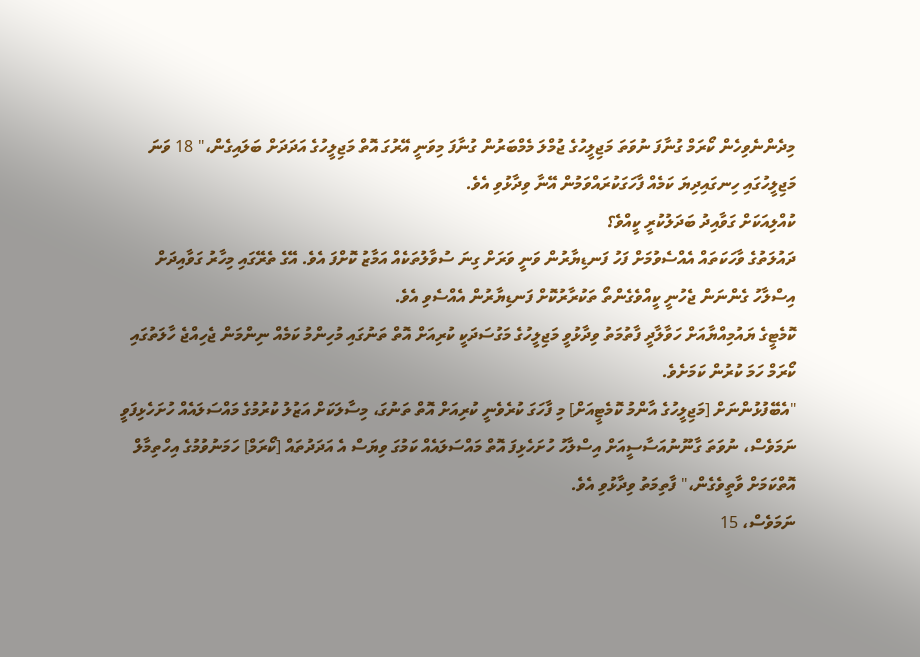މިދެންނެވިހެން ކޯރަމް ގުނާފަ ނުވަތަ މަޖިލީހުގެ ޖުމްލަ މެމްބަރުން ގުނާފަ މިވަނީ އޭރުގަ އޮތް މަޖިލީހުގެ އަދަދަށް ބަލައިގެން،" 18 ވަނަ މަޖިލީހުގައި ހިނގައިދިޔަ ކަމެއް ފާހަގަކުރައްވަމުން އޭނާ ވިދާޅުވި އެވެ.
ކުއްލިއަކަށް ގަވާއިދު ބަދަލުކުރީ ކީއްވެ؟
ދައުލަތުގެ ވާހަކަތައް އެއްސެވުމަށް ފަހު ފަނޑިޔާރުން ވަނީ ވަރަށް ގިނަ ސުވާލުތަކެއް އަމާޒު ކޮށްފަ އެވެ. އޭގެ ތެރޭގައި މިހާރު ގަވާއިދަށް އިސްލާހު ގެންނަން ޖެހުނީ ކީއްވެގެންތޯ ތަކުރާރުކޮށް ފަނޑިޔާރުން އެއްސެވި އެވެ.
ކޮމެޓީގެ ޔައުމިއްޔާއަށް ހަވާލާދީ ފާތުމަތު ވިދާޅުވީ މަޖިލީހުގެ މަގުސަދަކީ ކުރިއަށް އޮތް ތަނުގައި މުހިންމު ކަމެއް ނިންމަން ޖެހިއްޖެ ހާލަތުގައި ކޯރަމް ހަމަ ކުރުން ކަމަށެވެ.
"އެބޭފުޅުންނަށް [މަޖިލީހުގެ އާންމު ކޮމެޓީއަށް] މި ފާހަގަ ކުރެވެނީ ކުރިއަށް އޮތް ތަނުގަ، މިސާލަކަށް އަޒުލު ކުރުމުގެ މައްސަލައެއް ހުށަހެޅިފަވީ ނަމަވެސް، ނުވަތަ ގާނޫނުއަސާސީއަށް އިސްލާހު ހުށަހެޅިފަ އޮތް މައްސަލައެއް ކަމުގަ ވިޔަސް އެ އަދަދުތައް [ކޯރަމް] ހަމަނުވުމުގެ އިހްތިމާލް އޮތްކަމަށް ވާތީވެގެން،" ފާތިމަތު ވިދާޅުވި އެވެ.
ނަމަވެސް، 15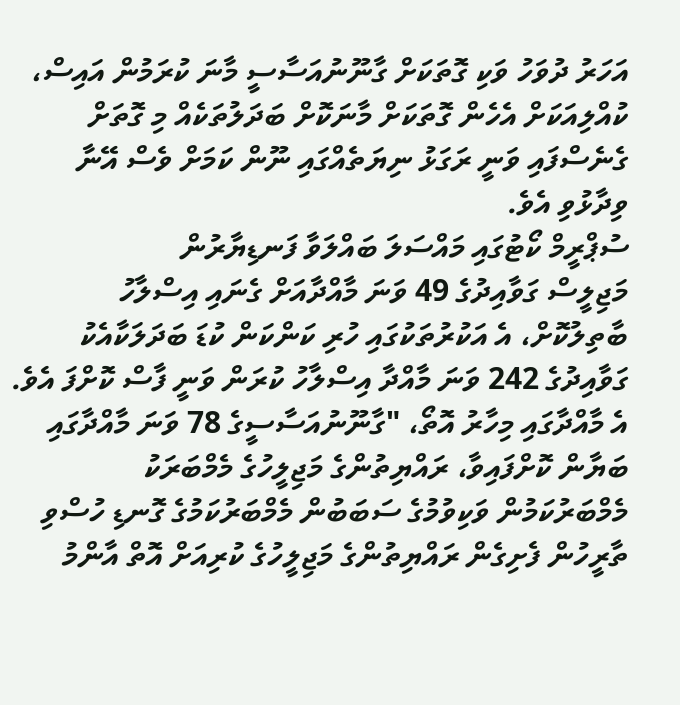އަހަރު ދުވަހު ވަކި ގޮތަކަށް ގާނޫނުއަސާސީ މާނަ ކުރަމުން އައިސް، ކުއްލިއަކަށް އެހެން ގޮތަކަށް މާނަކޮށް ބަދަލުތަކެއް މި ގޮތަށް ގެނެސްފައި ވަނީ ރަގަޅު ނިޔަތެއްގައި ނޫން ކަމަށް ވެސް އޭނާ ވިދާޅުވި އެވެ.
ސުޕްރީމް ކޯޓުގައި މައްސަލަ ބައްލަވާ ފަނޑިޔާރުން
މަޖިލީސް ގަވާއިދުގެ 49 ވަނަ މާއްދާއަށް ގެނައި އިސްލާހު ބާތިލުކޮށް، އެ އަކުރުތަކުގައި ހުރި ކަންކަން ކުޑަ ބަދަލަކާއެކު ގަވާއިދުގެ 242 ވަނަ މާއްދާ އިސްލާހު ކުރަން ވަނީ ފާސް ކޮށްފަ އެވެ. އެ މާއްދާގައި މިހާރު އޮތޯ، "ގާނޫނުއަސާސީގެ 78 ވަނަ މާއްދާގައި ބަޔާން ކޮށްފައިވާ، ރައްޔިތުންގެ މަޖިލީހުގެ މެމްބަރަކު މެމްބަރުކަމުން ވަކިވުމުގެ ސަބަބުން މެމްބަރުކަމުގެ ގޮނޑި ހުސްވި ތާރީހުން ފެށިގެން ރައްޔިތުންގެ މަޖިލީހުގެ ކުރިއަށް އޮތް އާންމު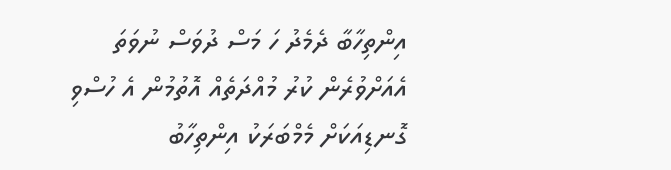އިންތިހާބާ ދެމެދު ހަ މަސް ދުވަސް ނުވަތަ އެއަށްވުރެން ކުރު މުއްދަތެއް އޮތުމުން އެ ހުސްވި ގޮނޑިއަކަށް މެމްބަރަކު އިންތިހާބު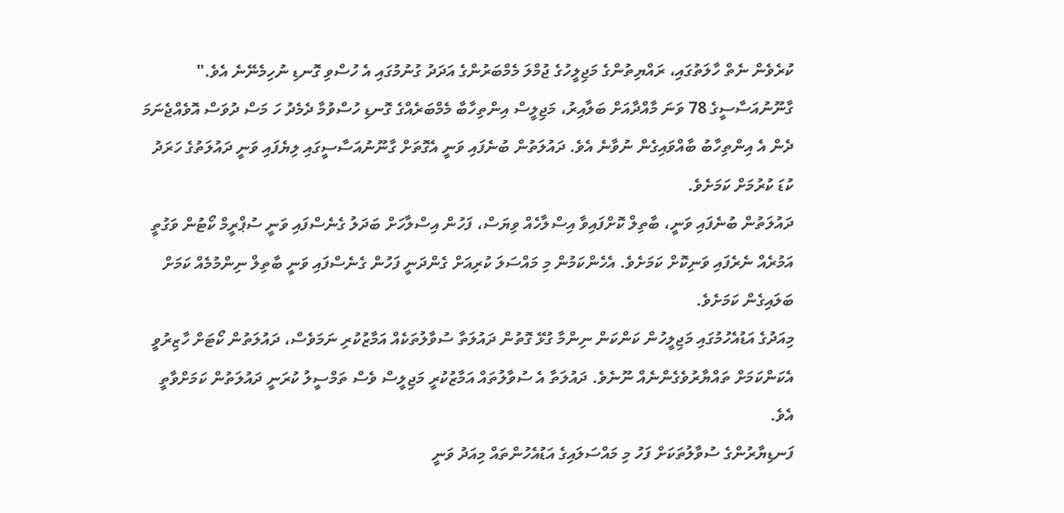ކުރެވެން ނެތް ހާލަތުގައި، ރައްޔިތުންގެ މަޖިލީހުގެ ޖުމްލަ މެމްބަރުންގެ އަދަދު ގުނުމުގައި އެ ހުސްވި ގޮނޑި ނުހިމެނޭނެ އެވެ."
ގާނޫނުއަސާސީގެ 78 ވަނަ މާއްދާއަށް ބަލާއިރު، މަޖިލީސް އިންތިހާބާ މެމްބަރެއްގެ ގޮނޑި ހުސްވުމާ ދެމެދު ހަ މަސް ދުވަސް އޮވެއްޖެނަމަ ދެން އެ އިންތިހާބު ބާއްވައިގެން ނުވާނެ އެވެ. ދައުލަތުން ބުނެފައި ވަނީ އެގޮތަށް ގާނޫނުއަސާސީގައި ލިޔެފައި ވަނީ ދައުލަތުގެ ހަރަދު ކުޑަ ކުރުމަށް ކަމަށެވެ.
ދައުލަތުން ބުނެފައި ވަނީ، ބާތިލް ކޮށްފައިވާ އިސްލާހެއް ވިޔަސް، ފަހުން އިސްލާހަށް ބަދަލު ގެނެސްފައި ވަނީ ސުޕްރީމް ކޯޓުން ވަގުތީ އަމުރެއް ނެރެފައި ވަނިކޮށް ކަމަށެވެ. އެހެންކަމުން މި މައްސަލަ ކުރިއަށް ގެންދަނީ ފަހުން ގެނެސްފައި ވަނީ ބާތިލް ނިންމުމެއް ކަމަށް ބަލައިގެން ކަމަށެވެ.
މިއަދުގެ އަޑުއެހުމުގައި މަޖިލީހުން ކަންކަން ނިންމާ ގުޅޭ ގޮތުން ދައުލަތާ ސުވާލުތަކެއް އަމާޒުކުރި ނަމަވެސް، ދައުލަތުން ކޯޓަށް ހާޒިރުވީ އެކަންކަމަށް ތައްޔާރުވެގެންނެއް ނޫނެވެ. ދައުލަތާ އެ ސުވާލުތައް އަމާޒުކުރީ މަޖިލީސް ވެސް ތަމްސީލު ކުރަނީ ދައުލަތުން ކަމަށްވާތީ އެވެ.
ފަނޑިޔާރުންގެ ސުވާލުތަކަށް ފަހު މި މައްސަލައިގެ އަޑުއެހުންތައް މިއަދު ވަނީ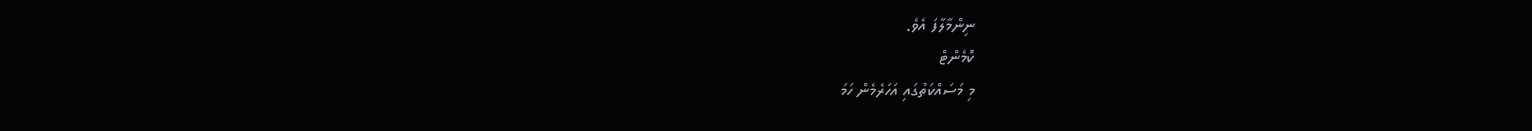ނިންމާލާފަ އެވެ.
ކޮމެންޓް
މި މަސައްކަތުގައި އަހަރެމެން ހަމަ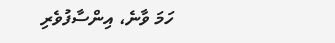ހަމަ ވާނެ، އިންސާފުވެރި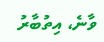ވާނެ، އިތުބާރު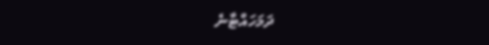ދަމަހައްޓާނެ